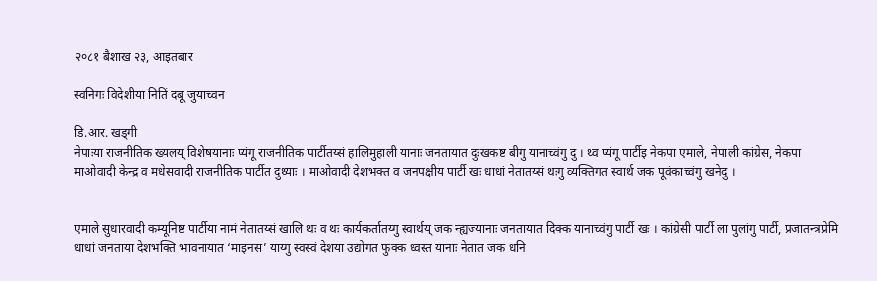२०८१ बैशाख २३, आइतबार

स्वनिगः विदेशीया नितिं दबू जुयाच्वन

डि.आर. खड्गी
नेपाःया राजनीतिक ख्यलय् विशेषयानाः प्यंगू राजनीतिक पार्टीतय्सं हालिमुहाली यानाः जनतायात दुःखकष्ट बीगु यानाच्वंगु दु । थ्व प्यंगू पार्टीइ नेकपा एमाले, नेपाली कांग्रेस, नेकपा माओवादी केन्द्र व मधेसवादी राजनीतिक पार्टीत दुथ्याः । माओवादी देशभक्त व जनपक्षीय पार्टी खः धाधां नेतातय्सं थःगु व्यक्तिगत स्वार्थ जक पूवंकाच्वंगु खनेदु ।


एमाले सुधारवादी कम्यूनिष्ट पार्टीया नामं नेतातय्सं खालि थः व थः कार्यकर्तातय्गु स्वार्थय् जक न्ह्यज्यानाः जनतायात दिक्क यानाच्वंगु पार्टी खः । कांग्रेसी पार्टी ला पुलांगु पार्टी, प्रजातन्त्रप्रेमि धाधां जनताया देशभक्ति भावनायात ‘माइनस’ याय्गु स्वस्वं देशया उद्योगत फुक्क ध्वस्त यानाः नेतात जक धनि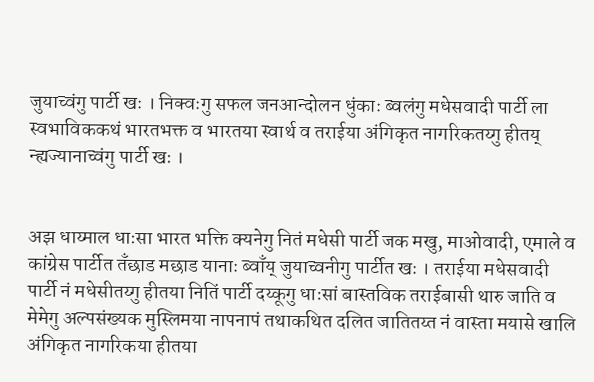जुयाच्वंगु पार्टी खः । निक्वःगु सफल जनआन्दोलन धुंकाः ब्वलंगु मधेसवादी पार्टी ला स्वभाविककथं भारतभक्त व भारतया स्वार्थ व तराईया अंगिकृत नागरिकतय्गु हीतय् न्ह्यज्यानाच्वंगु पार्टी खः ।


अझ धाय्माल धाःसा भारत भक्ति क्यनेगु नितं मधेसी पार्टी जक मखु, माओवादी, एमाले व कांग्रेस पार्टीत तँछाड मछाड यानाः ब्वाँय् जुयाच्वनीगु पार्टीत खः । तराईया मधेसवादी पार्टी नं मधेसीतय्गु हीतया नितिं पार्टी दय्कूगु धाःसां बास्तविक तराईबासी थारु जाति व मेमेगु अल्पसंख्यक मुस्लिमया नापनापं तथाकथित दलित जातितय्त नं वास्ता मयासे खालि अंगिकृत नागरिकया हीतया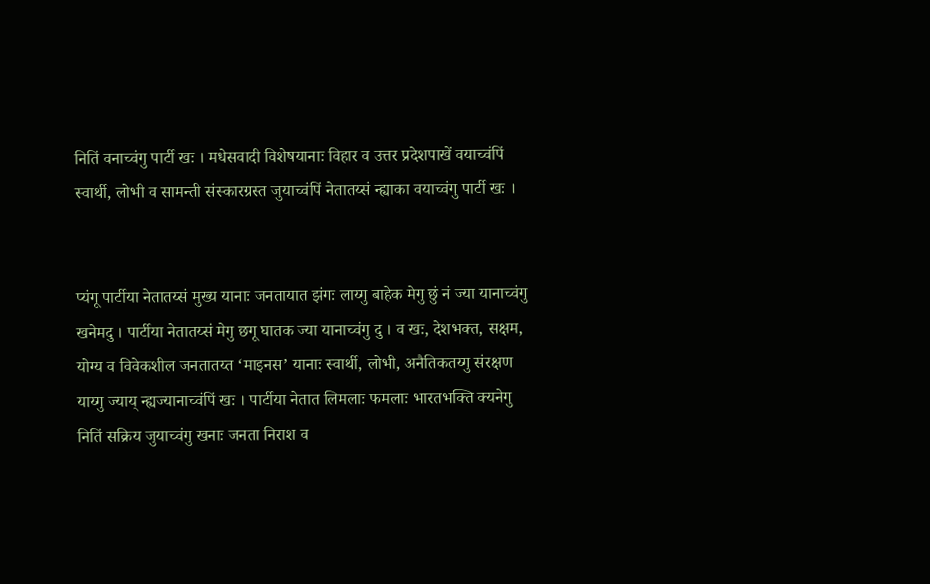नितिं वनाच्वंगु पार्टी खः । मधेसवादी विशेषयानाः विहार व उत्तर प्रदेशपाखें वयाच्वंपिं स्वार्थी, लोभी व सामन्ती संस्कारग्रस्त जुयाच्वंपिं नेतातय्सं न्ह्याका वयाच्वंगु पार्टी खः ।


प्यंगू पार्टीया नेतातय्सं मुख्य यानाः जनतायात झंगः लाय्गु बाहेक मेगु छुं नं ज्या यानाच्वंगु खनेमदु । पार्टीया नेतातय्सं मेगु छगू घातक ज्या यानाच्वंगु दु । व खः, देशभक्त, सक्षम, योग्य व विवेकशील जनतातय्त ‘माइनस’ यानाः स्वार्थी, लोभी, अनैतिकतय्गु संरक्षण याय्गु ज्याय् न्ह्यज्यानाच्वंपिं खः । पार्टीया नेतात लिमलाः फमलाः भारतभक्ति क्यनेगु नितिं सक्रिय जुयाच्वंगु खनाः जनता निराश व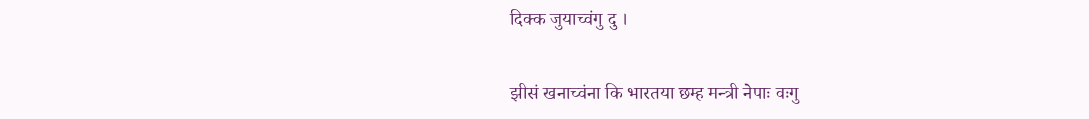दिक्क जुयाच्वंगु दु ।


झीसं खनाच्वंना कि भारतया छम्ह मन्त्री नेपाः वःगु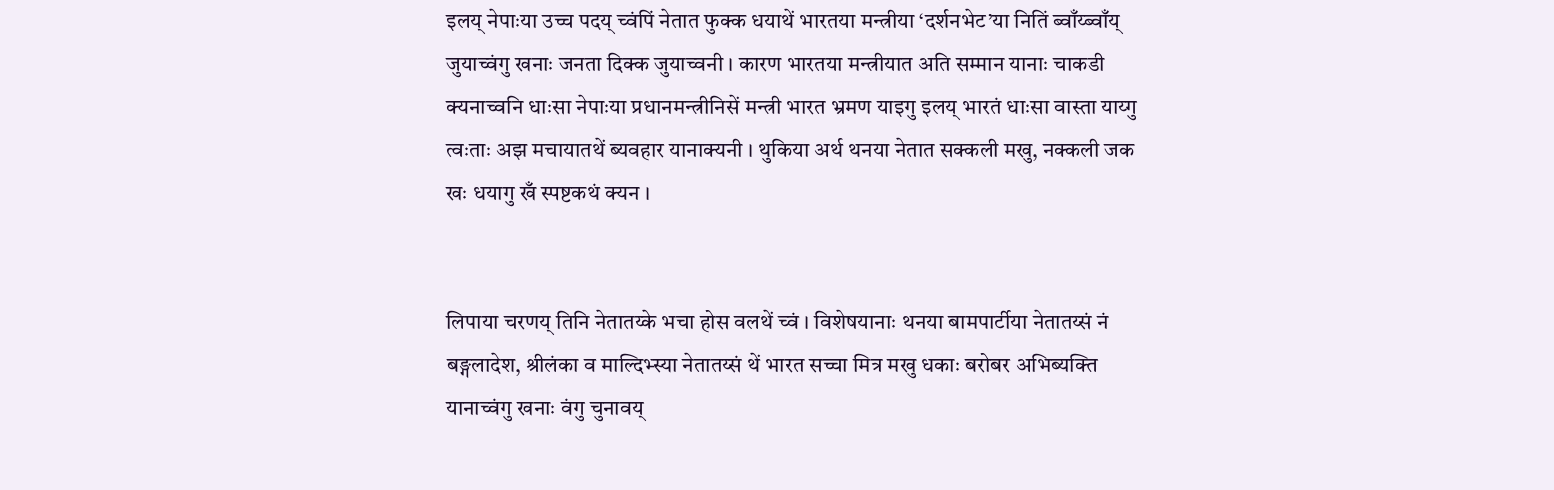इलय् नेपाःया उच्च पदय् च्वंपिं नेतात फुक्क धयाथें भारतया मन्त्रीया ‘दर्शनभेट’या नितिं ब्वाँय्ब्वाँय् जुयाच्वंगु खनाः जनता दिक्क जुयाच्वनी । कारण भारतया मन्त्रीयात अति सम्मान यानाः चाकडी क्यनाच्वनि धाःसा नेपाःया प्रधानमन्त्रीनिसें मन्त्री भारत भ्रमण याइगु इलय् भारतं धाःसा वास्ता याय्गु त्वःताः अझ मचायातथें ब्यवहार यानाक्यनी । थुकिया अर्थ थनया नेतात सक्कली मखु, नक्कली जक खः धयागु खँ स्पष्टकथं क्यन ।


लिपाया चरणय् तिनि नेतातय्के भचा होस वलथें च्वं । विशेषयानाः थनया बामपार्टीया नेतातय्सं नं बङ्गलादेश, श्रीलंका व माल्दिभ्स्या नेतातय्सं थें भारत सच्चा मित्र मखु धकाः बरोबर अभिब्यक्ति यानाच्वंगु खनाः वंगु चुनावय्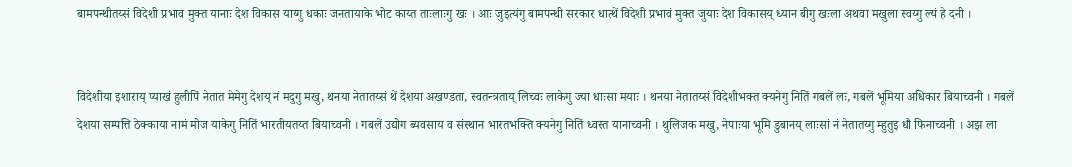बामपन्थीतय्सं विदेशी प्रभाव मुक्त यानाः देश विकास याय्गु धकाः जनतायाके भोट काय्त ताःलाःगु खः । आः जुइत्यंगु बामपन्थी सरकार धात्थें विदेशी प्रभावं मुक्त जुयाः देश विकासय् ध्यान बीगु खःला अथवा मखुला स्वय्गु ल्यं हे दनी ।


विदेशीया इशाराय् प्याखं हुलीपिं नेतात मेमेगु देशय् नं मदुगु मखु, थनया नेतातय्सं थें देशया अखण्डता, स्वतन्त्रताय् लिच्वः लाकेगु ज्या धाःसा मयाः । थनया नेतातय्सं विदेशीभक्त क्यनेगु नितिं गबलें लः, गबलें भूमिया अधिकार बियाच्वनी । गबलें देशया सम्पत्ति ठेक्काया नामं मोज याकेगु नितिं भारतीयतय्त बियाच्वनी । गबलें उद्योग ब्यवसाय व संस्थान भारतभक्ति क्यनेगु नितिं ध्वस्त यानाच्वनी । थुलिजक मखु, नेपाःया भूमि डुबानय् लाःसां नं नेतातय्गु म्हुतुइ धौ फिनाच्वनी । अझ ला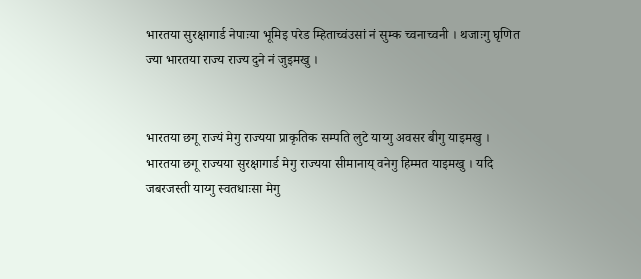भारतया सुरक्षागार्ड नेपाःया भूमिइ परेड म्हिताच्वंउसां नं सुम्क च्वनाच्वनी । थजाःगु घृणित ज्या भारतया राज्य राज्य दुने नं जुइमखु ।


भारतया छगू राज्यं मेगु राज्यया प्राकृतिक सम्पति लुटे याय्गु अवसर बीगु याइमखु । भारतया छगू राज्यया सुरक्षागार्ड मेगु राज्यया सीमानाय् वनेगु हिम्मत याइमखु । यदि जबरजस्ती याय्गु स्वतधाःसा मेगु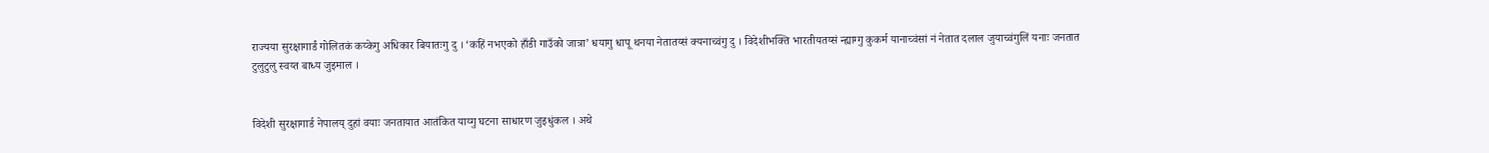राज्यया सुरक्षागार्डं गोलितकं कय्केगु अधिकार बियातःगु दु । ‘कहिं नभएको हाँडी गाउँको जात्रा’ धयागु धापू थनया नेतातय्सं क्यनाच्वंगु दु । विदेशीभक्ति भारतीयतय्सं न्ह्याग्गु कुकर्म यानाच्वंसां नं नेतात दलाल जुयाच्वंगुलिं यनाः जनतात टुलुटुलु स्वय्त बाध्य जुइमाल ।


विदेशी सुरक्षागार्ड नेपालय् दुहां वयाः जनतायात आतंकित याय्गु घटना साधारण जुइधुंकल । अथे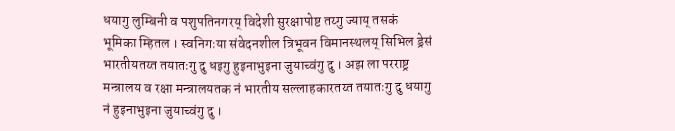धयागु लुम्बिनी व पशुपतिनगरय् विदेशी सुरक्षापोष्ट तय्गु ज्याय् तसकं भूमिका म्हितल । स्वनिगःया संवेदनशील त्रिभूवन विमानस्थलय् सिभिल ड्रेसं भारतीयतय्त तयातःगु दु धइगु हुइनाभुइना जुयाच्वंगु दु । अझ ला परराष्ट्र मन्त्रालय व रक्षा मन्त्रालयतक नं भारतीय सल्लाहकारतय्त तयातःगु दु धयागु नं हुइनाभुइना जुयाच्वंगु दु ।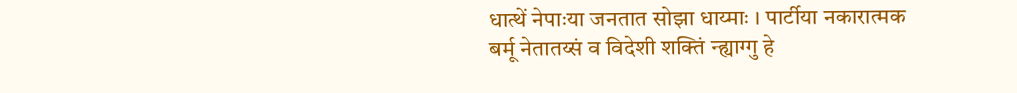धात्थें नेपाःया जनतात सोझा धाय्माः । पार्टीया नकारात्मक बर्मू नेतातय्सं व विदेशी शक्तिं न्ह्याग्गु हे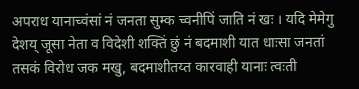अपराध यानाच्वंसां नं जनता सुम्क च्वनीपिं जाति नं खः । यदि मेमेगु देशय् जूसा नेता व विदेशी शक्तिं छुं नं बदमाशी यात धाःसा जनतां तसकं विरोध जक मखु, बदमाशीतय्त कारवाही यानाः त्वःती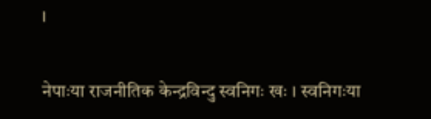।


नेपाःया राजनीतिक केन्द्रविन्दु स्वनिगः खः । स्वनिगःया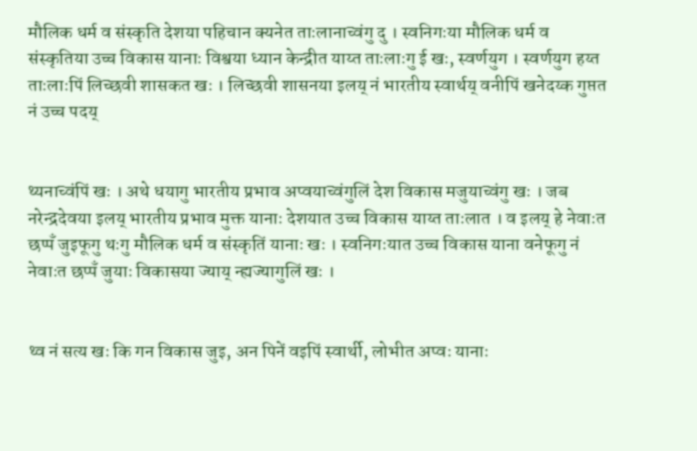मौलिक धर्म व संस्कृति देशया पहिचान क्यनेत ताःलानाच्वंगु दु । स्वनिगःया मौलिक धर्म व संस्कृतिया उच्च विकास यानाः विश्वया ध्यान केन्द्रीत याय्त ताःलाःगु ई खः, स्वर्णयुग । स्वर्णयुग हय्त ताःलाःपिं लिच्छवी शासकत खः । लिच्छवी शासनया इलय् नं भारतीय स्वार्थय् वनीपिं खनेदय्क गुप्तत नं उच्च पदय्


थ्यनाच्वंपिं खः । अथे धयागु भारतीय प्रभाव अप्वयाच्वंगुलिं देश विकास मजुयाच्वंगु खः । जब नरेन्द्रदेवया इलय् भारतीय प्रभाव मुक्त यानाः देशयात उच्च विकास याय्त ताःलात । व इलय् हे नेवाःत छप्पँ जुइफूगु थःगु मौलिक धर्म व संस्कृतिं यानाः खः । स्वनिगःयात उच्च विकास याना वनेफूगु नं नेवाःत छप्पँ जुयाः विकासया ज्याय् न्ह्यज्यागुलिं खः ।


थ्व नं सत्य खः कि गन विकास जुइ, अन पिनें वइपिं स्वार्थी, लोभीत अप्वः यानाः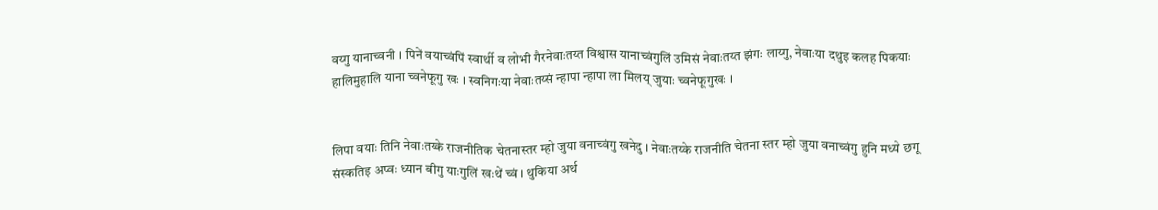वय्गु यानाच्वनी । पिनें वयाच्वंपिं स्वार्थी व लोभी गैरनेवाःतय्त विश्वास यानाच्वंगुलिं उमिसं नेवाःतय्त झंगः लाय्गु, नेवाःया दथुइ कलह पिकयाः हालिमुहालि याना च्वनेफूगु खः । स्वनिगःया नेवाःतय्सं न्हापा न्हापा ला मिलय् जुयाः च्वनेफूगुखः ।


लिपा वयाः तिनि नेवाःतय्के राजनीतिक चेतनास्तर म्हो जुया वनाच्वंगु खनेदु । नेवाःतय्के राजनीति चेतना स्तर म्हो जुया वनाच्वंगु हुनि मध्ये छगू संस्कतिइ अप्वः ध्यान बीगु याःगुलिं खःथें च्वं । थुकिया अर्थ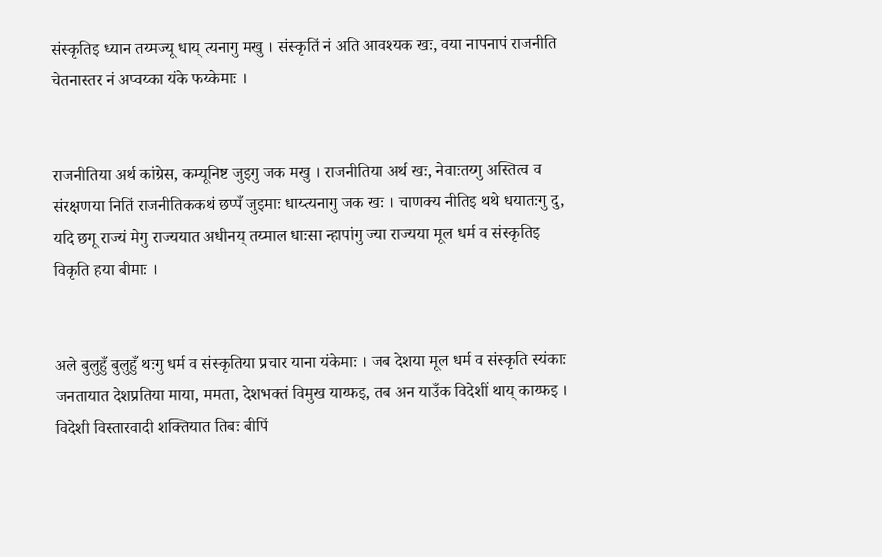संस्कृतिइ ध्यान तय्मज्यू धाय् त्यनागु मखु । संस्कृतिं नं अति आवश्यक खः, वया नापनापं राजनीति चेतनास्तर नं अप्वय्का यंके फय्केमाः ।


राजनीतिया अर्थ कांग्रेस, कम्यूनिष्ट जुइगु जक मखु । राजनीतिया अर्थ खः, नेवाःतय्गु अस्तित्व व संरक्षणया नितिं राजनीतिककथं छप्पँ जुइमाः धाय्त्यनागु जक खः । चाणक्य नीतिइ थथे धयातःगु दु, यदि छगू राज्यं मेगु राज्ययात अधीनय् तय्माल धाःसा न्हापांगु ज्या राज्यया मूल धर्म व संस्कृतिइ विकृति हया बीमाः ।


अले बुलुहुँ बुलुहुँ थःगु धर्म व संस्कृतिया प्रचार याना यंकेमाः । जब देशया मूल धर्म व संस्कृति स्यंकाः जनतायात देशप्रतिया माया, ममता, देशभक्तं विमुख याय्फइ, तब अन याउँक विदेशीं थाय् काय्फइ । विदेशी विस्तारवादी शक्तियात तिबः बीपिं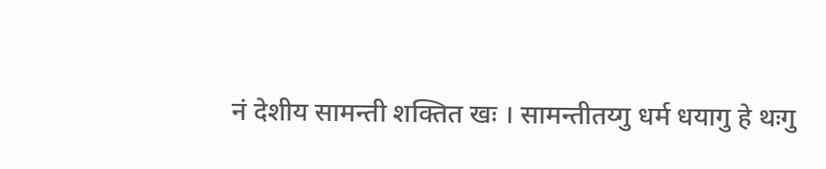नं देशीय सामन्ती शक्तित खः । सामन्तीतय्गु धर्म धयागु हे थःगु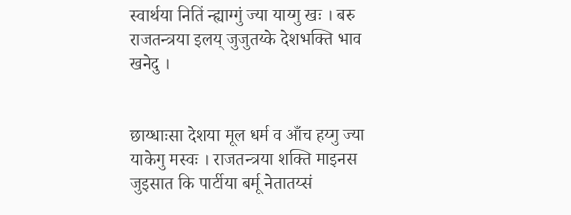स्वार्थया नितिं न्ह्याग्गुं ज्या याय्गु खः । बरु राजतन्त्रया इलय् जुजुतय्के देशभक्ति भाव खनेदु ।


छाय्धाःसा देशया मूल धर्म व आँच हय्गु ज्या याकेगु मस्वः । राजतन्त्रया शक्ति माइनस जुइसात कि पार्टीया बर्मू नेतातय्सं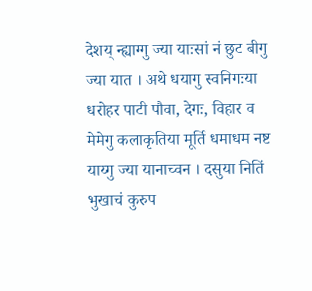देशय् न्ह्याग्गु ज्या याःसां नं छुट बीगु ज्या यात । अथे धयागु स्वनिगःया धरोहर पाटी पौवा, देगः, विहार व मेमेगु कलाकृतिया मूर्ति धमाधम नष्ट याय्गु ज्या यानाच्वन । दसुया नितिं भुखाचं कुरुप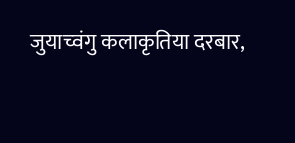जुयाच्वंगु कलाकृतिया दरबार,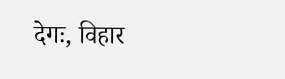देगः, विहार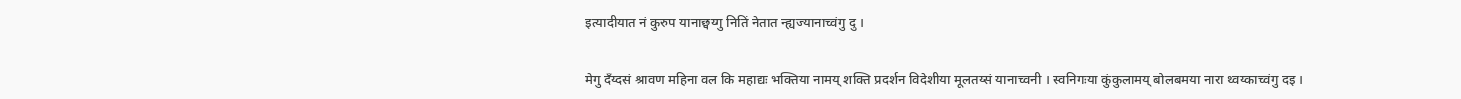इत्यादीयात नं कुरुप यानाछ्वय्गु नितिं नेतात न्ह्यज्यानाच्वंगु दु ।


मेगु दँय्दसं श्रावण महिना वल कि महाद्यः भक्तिया नामय् शक्ति प्रदर्शन विदेशीया मूलतय्सं यानाच्वनी । स्वनिगःया कुंकुलामय् बोलबमया नारा थ्वय्काच्वंगु दइ ।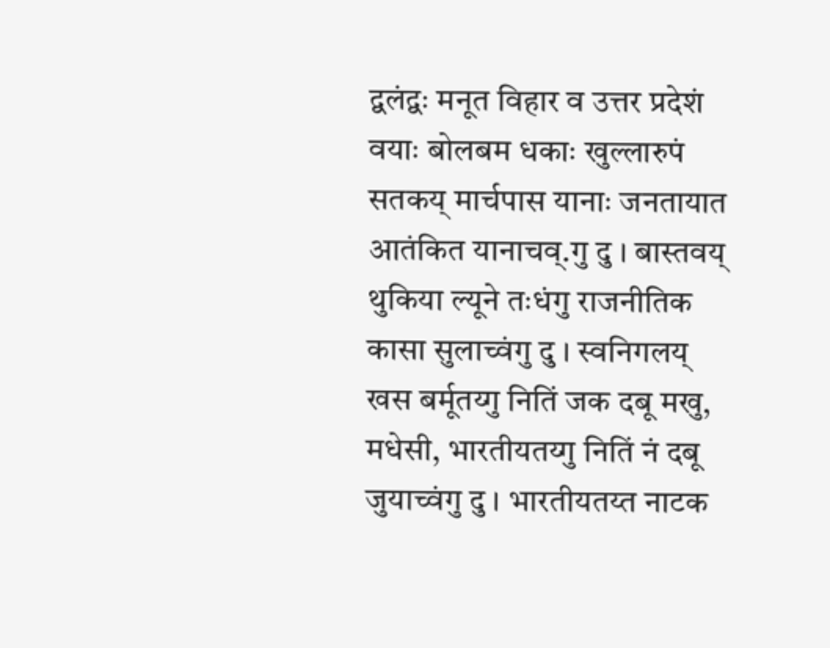द्वलंद्वः मनूत विहार व उत्तर प्रदेशं वयाः बोलबम धकाः खुल्लारुपं सतकय् मार्चपास यानाः जनतायात आतंकित यानाचव्.गु दु । बास्तवय् थुकिया ल्यूने तःधंगु राजनीतिक कासा सुलाच्वंगु दु । स्वनिगलय् खस बर्मूतय्गु नितिं जक दबू मखु, मधेसी, भारतीयतय्गु नितिं नं दबू जुयाच्वंगु दु । भारतीयतय्त नाटक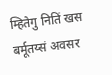म्हितेगु नितिं खस बर्मूतय्सं अवसर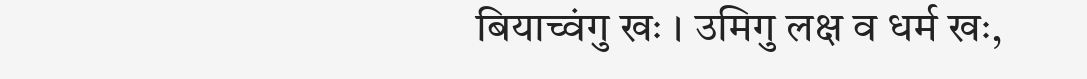बियाच्वंगु खः । उमिगु लक्ष व धर्म खः,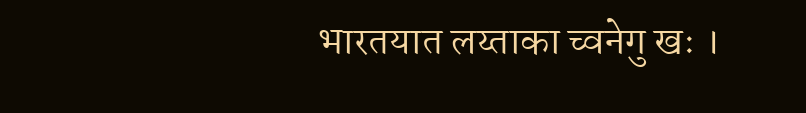भारतयात लय्ताका च्वनेगु खः ।